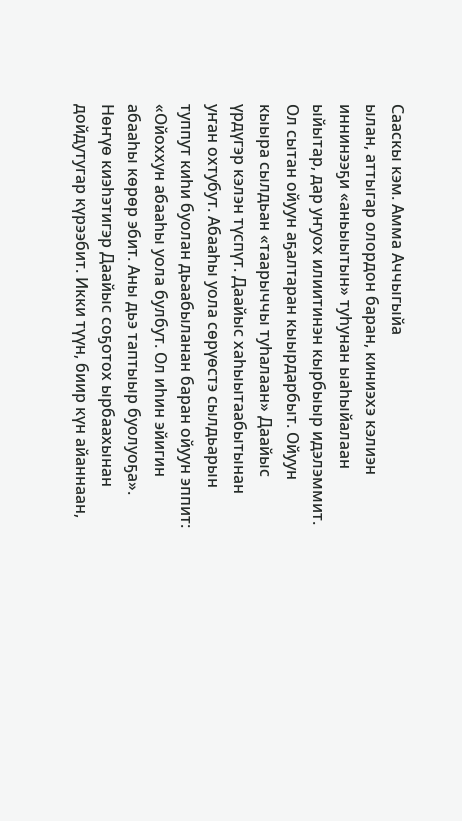Сааскы кэм. Амма Аччыгыйа
ылан, аттыгар олордон баран, киниэхэ кэлиэн иннинээҕи «аньыытын» туһунан ыаһыйалаан ыйытар, дар уҥуох илиитинэн кырбыыр идэлэммит.
Ол сытан ойуун аҕалтаран кыырдарбыт. Ойуун кыыра сылдьан «таарыччы туһалаан» Даайыс үрдүгэр кэлэн түспүт. Даайыс хаһыытаабытынан уҥан охтубут. Абааһы уола сөрүөстэ сылдьарын туппут киһи буолан дьаабыланан баран ойуун эппит: «Ойоххун абааһы уола булбут. Ол иһин эйигин абааһы көрөр эбит. Аны дьэ таптыыр буолуоҕа».
Нөҥүө киэһэтигэр Даайыс соҕотох ырбаахынан дойдутугар күрээбит. Икки түүн, биир күн айаннаан,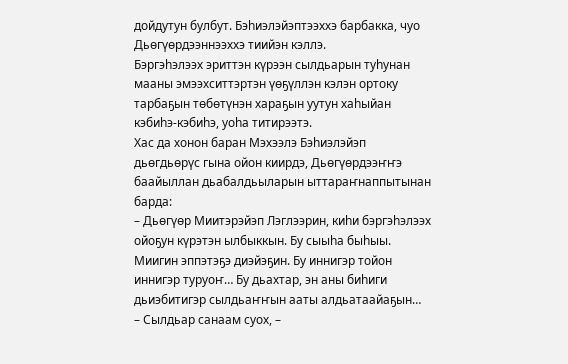дойдутун булбут. Бэһиэлэйэптээххэ барбакка, чуо Дьөгүөрдээннээххэ тиийэн кэллэ.
Бэргэһэлээх эриттэн күрээн сылдьарын туһунан мааны эмээхситтэртэн үөҕүллэн кэлэн ортоку тарбаҕын төбөтүнэн хараҕын уутун хаһыйан кэбиһэ-кэбиһэ, уоһа титирээтэ.
Хас да хонон баран Мэхээлэ Бэһиэлэйэп дьөгдьөрүс гына ойон киирдэ, Дьөгүөрдээҥҥэ баайыллан дьабалдьыларын ыттараҥнаппытынан барда:
– Дьөгүөр Миитэрэйэп Лэглээрин, киһи бэргэһэлээх ойоҕун күрэтэн ылбыккын. Бу сыыһа быһыы. Миигин эппэтэҕэ диэйэҕин. Бу иннигэр тойон иннигэр туруоҥ… Бу дьахтар, эн аны биһиги дьиэбитигэр сылдьаҥҥын ааты алдьатаайаҕын…
– Сылдьар санаам суох, –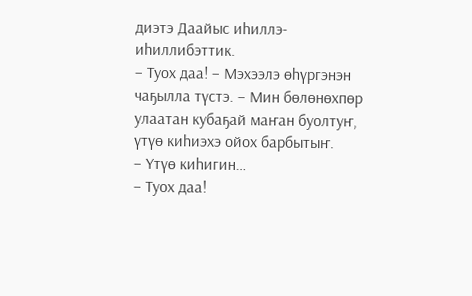диэтэ Даайыс иһиллэ-иһиллибэттик.
– Туох даа! – Мэхээлэ өһүргэнэн чаҕылла түстэ. – Мин бөлөнөхпөр улаатан кубаҕай маҥан буолтуҥ, үтүө киһиэхэ ойох барбытыҥ.
– Үтүө киһигин…
– Туох даа!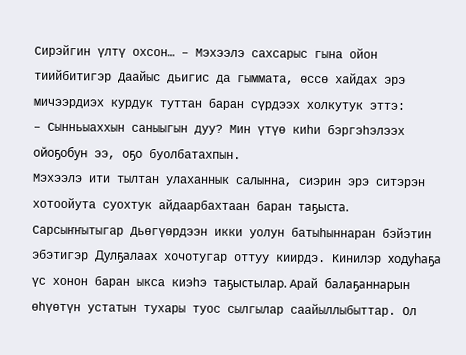Сирэйгин үлтү охсон… – Мэхээлэ сахсарыс гына ойон тиийбитигэр Даайыс дьигис да гыммата, өссө хайдах эрэ мичээрдиэх курдук туттан баран сүрдээх холкутук эттэ:
– Сынньыаххын саныыгын дуу? Мин үтүө киһи бэргэһэлээх ойоҕобун ээ, оҕо буолбатахпын.
Мэхээлэ ити тылтан улаханнык салынна, сиэрин эрэ ситэрэн хотоойута суохтук айдаарбахтаан баран таҕыста.
Сарсыҥҥытыгар Дьөгүөрдээн икки уолун батыһыннаран бэйэтин эбэтигэр Дулҕалаах хочотугар оттуу киирдэ. Кинилэр ходуһаҕа үс хонон баран ыкса киэһэ таҕыстылар. Арай балаҕаннарын өһүөтүн устатын тухары туос сылгылар саайыллыбыттар. Ол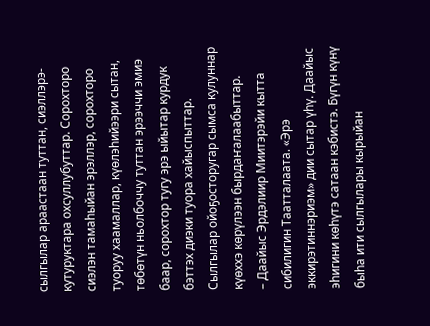сылгылар араастаан туттан, сиэллэрэ-кутуруктара охсуллубуттар. Сорохторо сиэлэн тамаһыйан эрэллэр, сорохторо туоруу хаамаллар, күөлэһийээри сытан, төбөтүн ньолбоччу туттан эрээччи эмиэ баар, сорохтор тугу эрэ ыйытар курдук бэттэх диэки туора хайыспыттар. Сылгылар ойоҕосторугар сымса кулуннар күөххэ көрүлээн бырдаҥалаабыттар.
– Даайыс Эрдэлиир Миитэрэйи кытта сибилигин Таатталаата. «Эрэ эккирэтиннэриэм» дии сытар үһү. Даайыс эһигини көһүтэ сатаан кэбистэ. Бүгүн күнү быһа ити сылгылары кырыйан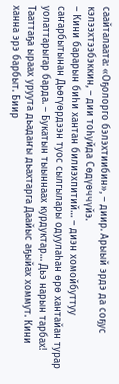саайталаата: «Оҕолорго бэлэхтиибин», – диир. Арыый эрдэ да соҕус кэлээхтээбэккин, – дии тоһуйда Сөдүөччүйэ.
– Кини барарын биһи хантан билиэхпитий… – диэн хомойбуттуу саҥарбытынан Дьөгүөрдээн туос сылгылары одуулаһан өрө хантайан турар уолаттарыгар барда. – Букатын тыыннаах курдуктар… Дьэ нарын тарбах!
Тааттаҕа ыраах уруута дьадаҥы дьахтарга Даайыс аҕыйах хоммут. Кини ханна эрэ барбыт. Биир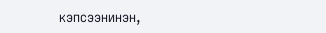кэпсээнинэн,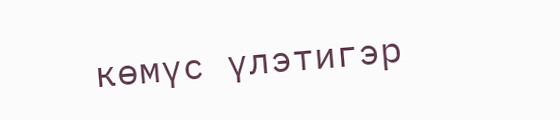көмүс үлэтигэр